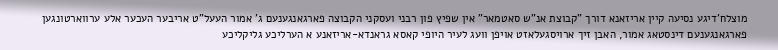מוצלח'דיגע נסיעה קיין אריזאנא דורך "קבוצת אנ"ש סאטמאר" אין שפיץ פון רבני ועסקני הקבוצה פארגאנגענעם ג' אמור העעל"ט אריבער העכער אלע ערווארטונגען
פארגאנגענעם דינסטאג אמור, האבן זיך ארויסגעלאזט אויפן וועג לעיר היופי קאסא גראנדא-אריזאנע א הערליכע גליקליכע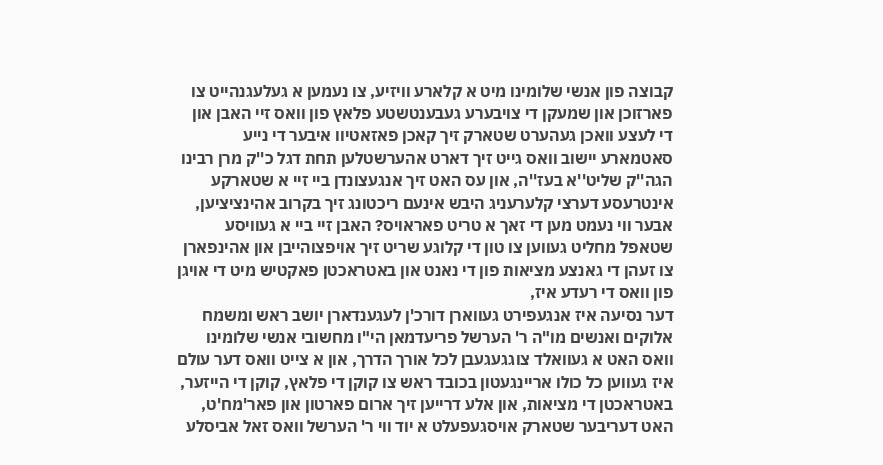קבוצה פון אנשי שלומינו מיט א קלארע וויזיע, צו נעמען א געלעגנהייט צו פארזוכן און שמעקן די צויבערע געבענטשטע פלאץ פון וואס זיי האבן און די לעצע וואכן געהערט שטארק זיך קאכן פאזאטיוו איבער די נייע סאטמארע יישוב וואס גייט זיך דארט אהערשטלען תחת דגל כ''ק מרן רבינו הגה''ק שליט''א בעז''ה, און עס האט זיך אנגעצונדן ביי זיי א שטארקע אינטרעסע דערצי קלערעניג היבש אינעם ריכטונג זיך בקרוב אהינציציען, אבער ווי נעמט מען די זאך א טריט פאראויס? האבן זיי ביי א געוויסע שטאפל מחליט געווען צו טון די קלוגע שריט זיך אויפצוהייבן און אהינפארן צו זעהן די גאנצע מציאות פון די נאנט און באטראכטן פאקטיש מיט די אויגן פון וואס די רעדע איז,
דער נסיעה איז אנגעפירט געווארן דורכ'ן לעגענדארן יושב ראש ומשמח אלוקים ואנשים מו"ה ר' הערשל פריעדמאן הי"ו מחשובי אנשי שלומינו וואס האט א געוואלד צוגגעגעבן לכל אורך הדרך, און א צייט וואס דער עולם איז געווען כל כולו אריינגעטון בכובד ראש צו קוקן די פלאץ, קוקן די הייזער, באטראכטן די מציאות, און אלע דרייען זיך ארום פארטון און פאר'מח'ט, האט דעריבער שטארק אויסגעפעלט א יוד ווי ר' הערשל וואס זאל אביסלע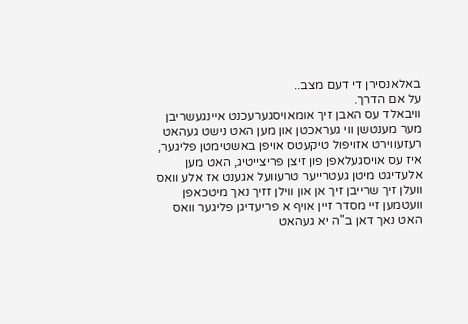באלאנסירן די דעם מצב..
על אם הדרך.
וויבאלד עס האבן זיך אומאויסגערעכנט איינגעשריבן מער מענטשן ווי געראכטן און מען האט נישט געהאט רעזעווירט אזויפול טיקעטס אויפן באשטימטן פליגער, איז עס אויסגעלאפן פון זיצן פריצייטיג, האט מען אלעדיגט מיטן געטרייער טרעוועל אגענט אז אלע וואס וועלן זיך שרייבן זיך אן און ווילן זזיך נאך מיטכאפן וועטמען זיי מסדר זיין אויף א פריעדיגן פליגער וואס האט נאך דאן ב"ה יא געהאט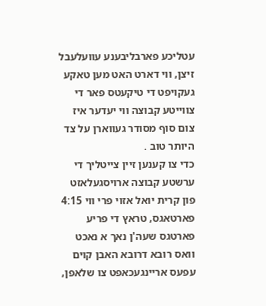עטליכע פארבליבענע עוועלעבל זיצן, ווי דארט האט מען טאקע געקויפט די טיקעטס פאר די צווייטע קבוצה ווי יעדער איז צום סוף מסודר געווארן על צד היותר טוב .
כדי צו קענען זיין צייטליך די ערשטע קבוצה ארויסגעלאזט פון קרית יואל אזוי פרי ווי 4:15 פארטאגס, טראץ די פריע פארטגס שעה'ן נאך א נאכט וואס רובא דרובא האבן קוים עפעס אריינגעכאפט צו שלאפן,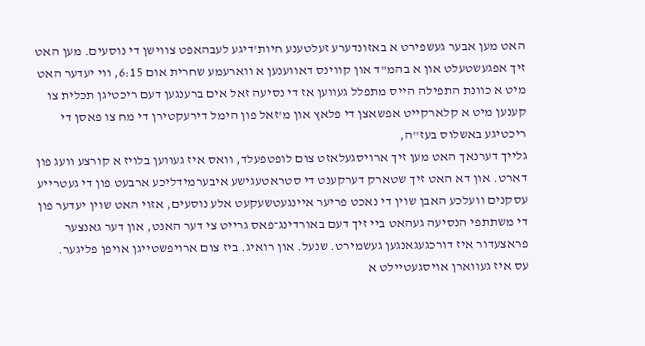האט מען אבער געשפירט א באזונדערע זעלטענע חיות'דיגע לעבהאפט צווישן די נוסעים. מען האט זיך אפגעשטעלט און א בהמ"ד און קווינס דאווענען א ווארעמע שחרית אום 6:15, ווי יעדער האט מיט א כוונת התפילה הייס מתפלל געווען אז די נסיעה זאל אים ברענגען דעם ריכטיגן תכלית צו קענען מיט א קלארקייט אפשאצן די פלאץ און מ'זאל פון הימל דירעקטירן די מח צו פאסן די ריכטיגע באשלוס בעז''ה,
גלייך דערנאך האט מען זיך ארויסגעלאזט צום לופטפעלד, וואס איז געווען בלויז א קורצע וועג פון דארט. און דא האט זיך שטארק דערקענט די סטראטעגישע איבערמידליכע ארבעט פון די געטרייע עסקנים וועלכע האבן שוין די נאכט פריער איינגעטשעקעט אלע נוסעים, אזוי האט שוין יעדער פון די משתתפי הנסיעה געהאט ביי זיך דעם באורדינג־פאס גרייט צי דער האנט, און דער גאנצער פראצעדור איז דורכגעגאנגען געשמירט. שנעל. און רואיג. ביז צום ארויפשטייגן אויפן פליגער.
עס איז געווארן אויסגעטיילט א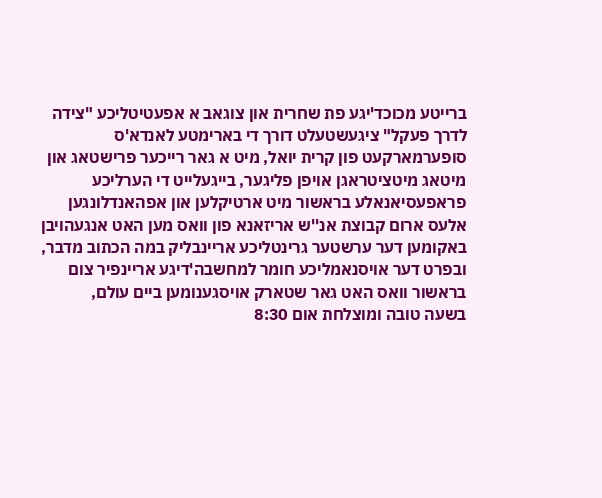ברייטע מכוכד'יגע פת שחרית און צוגאב א אפעטיטליכע "צידה לדרך פעקל" ציגעשטעלט דורך די בארימטע לאנדא'ס סופערמארקעט פון קרית יואל, מיט א גאר רייכער פרישטאג און מיטאג מיטציטראגן אויפן פליגער, בייגעלייט די הערליכע פראפעסיאנאלע בראשור מיט ארטיקלען און אפהאנדלונגען אלעס ארום קבוצת אנ''ש אריזאנא פון וואס מען האט אנגעהויבן באקומען דער ערשטער גרינטליכע אריינבליק במה הכתוב מדבר, ובפרט דער אויסנאמליכע חומר למחשבה'דיגע אריינפיר צום בראשור וואס האט גאר שטארק אויסגענומען ביים עולם,
בשעה טובה ומוצלחת אום 8:30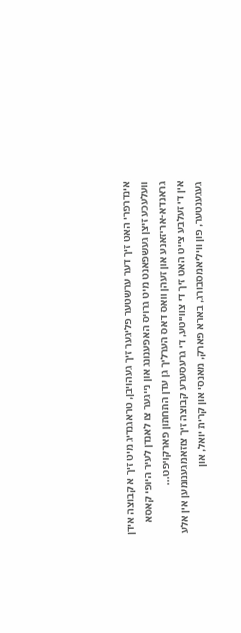אינדרפרי האט זיך דער ערשטער פליגער זיך געהויבן, טראגנדיג מיט זיך א קבוצה אידן וועלעכע זיצן געשפאנט מיט גרויס האפענונג און נייגער צו לאנדן לעיר היופי קאסא גראנדא-אריזאנע און זעהן וואס דאס הערליך גן עדן התחתון פארקויפט...
אין די זעלבע צייט האט זיך די צווייטע, די גרעסערע קבוצה זיך צוזאמגענומען אין אלע געגענטער, פון וויליאמסבורג, בארא פארק, מאנסי און קרית יואל, און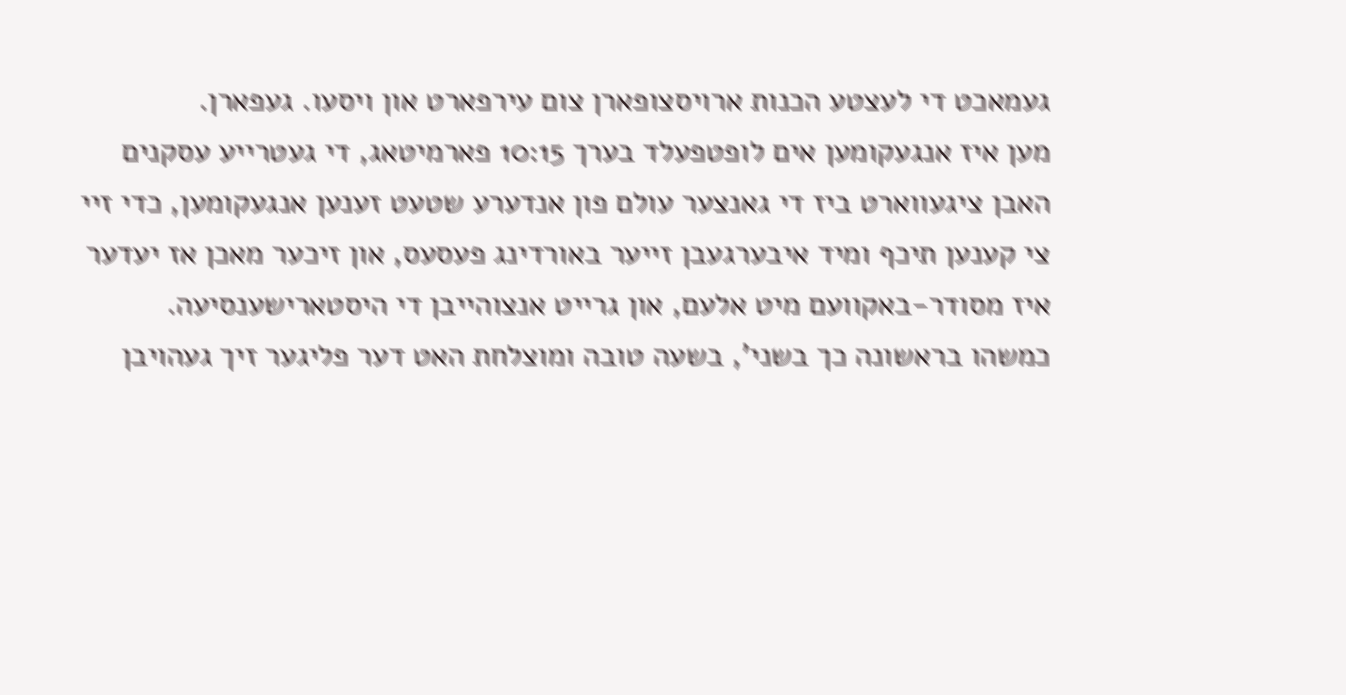געמאכט די לעצטע הכנות ארויסצופארן צום עירפארט און ויסעו. געפארן.
מען איז אנגעקומען אים לופטפעלד בערך 10:15 פארמיטאג, די געטרייע עסקנים האבן ציגעווארט ביז די גאנצער עולם פון אנדערע שטעט זענען אנגעקומען, כדי זיי צי קענען תיכף ומיד איבערגעבן זייער באורדינג פעסעס, און זיכער מאכן אז יעדער איז מסודר-באקוועם מיט אלעם, און גרייט אנצוהייבן די היסטארישענסיעה.
כמשהו בראשונה כך בשני', בשעה טובה ומוצלחת האט דער פליגער זיך געהויבן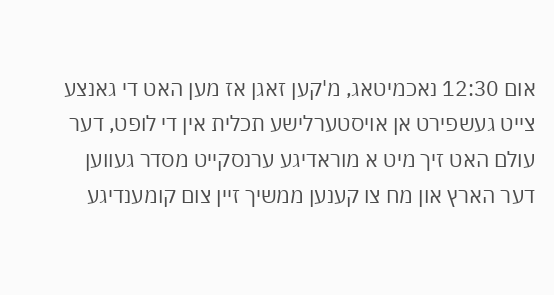אום 12:30 נאכמיטאג, מ'קען זאגן אז מען האט די גאנצע צייט געשפירט אן אויסטערלישע תכלית אין די לופט, דער עולם האט זיך מיט א מוראדיגע ערנסקייט מסדר געווען דער הארץ און מח צו קענען ממשיך זיין צום קומענדיגע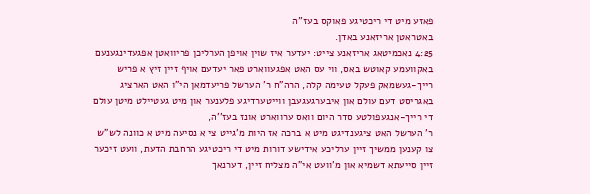פאזע מיט די ריכטיגע פאוקס בעז''ה
באטראטן אריזאנע באדן.
4:25 נאכמיטאג אריזאנע צייט: יעדער איז שוין אויפן הערליכן פריוואטן אפגעדינגענעם באקוועמע קאוטש באס, ווי עס האט אפגעווארט פאר יעדעם אויף זיין זיץ א פריש רייך-געשמאק פעקל טעימה קלה, הרה"ח ר' הערשל פריעדמאן הי"ו האט הארציג באגריסט דעם עולם און איבערגעגעבן ווייטערדיגע פלענער און מיט געטיילט מיטן עולם די רייך-אנגעפולטע סדר היום וואס ערווארט אונז בעז''ה,
ר' הערשל האט ציגענדיגט מיט א ברכה אז היות מ'גייט צי א נסיעה מיט א כוונה לש"ש צו קענען ממשיך זיין ערליכע אידישע דורות מיט די ריכטיגע הרחבת הדעת, וועט זיכער זיין סייעתא דשמיא און מ'וועט אי"ה מצליח זיין, דערנאך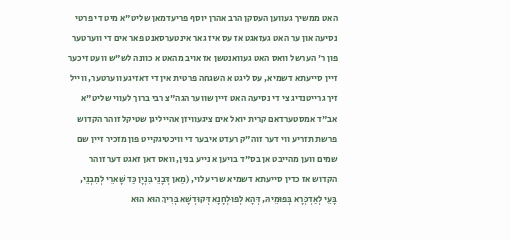האט ממשיך געווען העסקן הרב אהרן יוסף פריעדמאן שליט"א מיט די פרטי נסיעה און ער האט געזאגט אז עס איז גאר אינטערסאנט פאר אים די ווערטער פון ר' הערשל וואס האט געוואנטשן אז אויב מהאט א כוונה לש"ש וועט זיכער זיין סייעתא דשמיא, עס ליגט א השגחה פרטית אין די דאזיגע ווערטער, ווייל זיך גרייטנדיג צי די נסיעה האט זיין שווער הגה"צ רבי ברוך לעווי שליט"א אב"ד אמסטערדאם קרית יואל אים ציגעוויזן אהייליגן שטיקל זוהר הקדוש פרשת תזריע ווי דער זוה"ק רעדט איבער די וויכטיגקייט פון מזכיר זיין שם שמים ווען מהייבט אן בס"ד בויען א נייע בנין, וואס דאן זאגט דער זוהר הקדוש אז כדין סייעתא דשמיא שרי עלוי, (מַאן דְּבָנֵי בִּנְיָן כַּד שָׁארֵי לְמִבְנֵי, בָּעֵי לְאַדְכְּרָא בְּפוּמֵיהּ, דְּהָא לְפוּלְחָנָא דְּקוּדְשָׁא בְּרִיךְ הוּא הוּא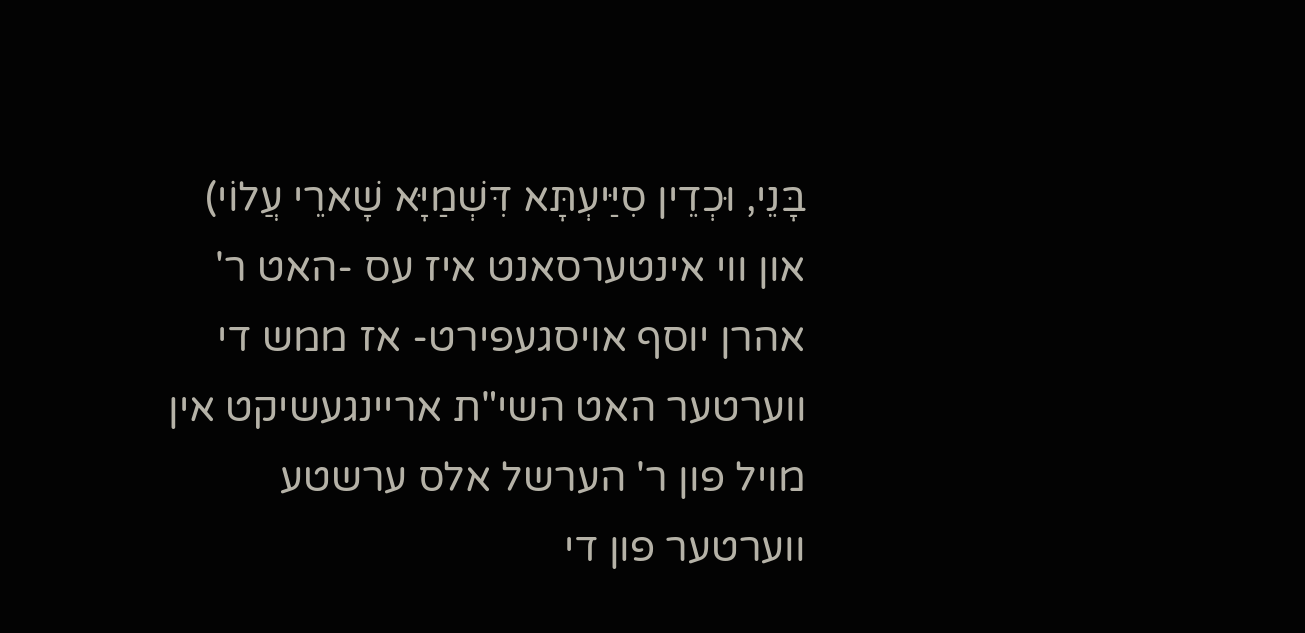בָּנֵי, וּכְדֵין סִיַּיעְתָּא דִּשְׁמַיָּא שָׁארֵי עֲלוֹי)
און ווי אינטערסאנט איז עס -האט ר' אהרן יוסף אויסגעפירט- אז ממש די ווערטער האט השי"ת אריינגעשיקט אין מויל פון ר' הערשל אלס ערשטע ווערטער פון די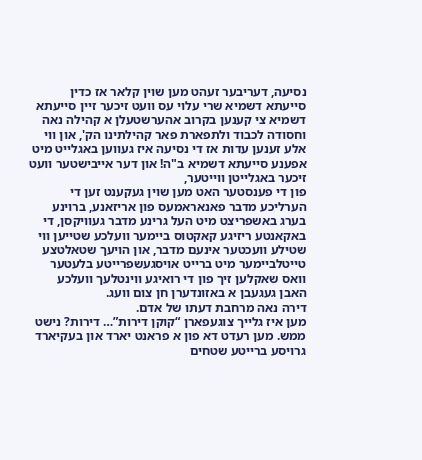נסיעה, דעריבער זעהט מען שוין קלאר אז כדין סייעתא דשמיא שרי עלוי עס וועט זיכער זיין סייעתא דשמיא צי קענען בקרוב אהערשטעלן א קהילה נאה וחסודה לכבוד ולתפארת פאר קהילתינו הק', און ווי אלע זענען עדות אז די נסיעה איז געווען באגלייט מיט אפענע סייעתא דשמיא ב"ה! און דער אייבישטער וועט זיכער באגלייטן ווייטער,
פון די פענסטער האט מען שוין געקענט זען די הערליכע מדבר פאנאראמעס פון אריזאנע, ברוינע בערג באשפריצט מיט העל גרינע מדבר געוויקסן, די באקאנטע ריזיגע קאקטוס ביימער וועלכע שטייען ווי שטילע וועכטער אינעם מדבר, און הויעך שטאלטצע טייטלביימער מיט ברייט אויסגעשפרייטע בלעטער וואס שאקלען זיך פון די רואיגע ווינטלעך וועלכע האבן געגעבן א באזונדערן חן צום וועג.
דירה נאה מרחבת דעתו של אדם.
מען איז גלייך צוגעפארן “קוקן דירות”… דירות? נישט ממש. מען רעדט דא פון א פראנט יארד און בעקיארד גרויסע ברייטע שטחים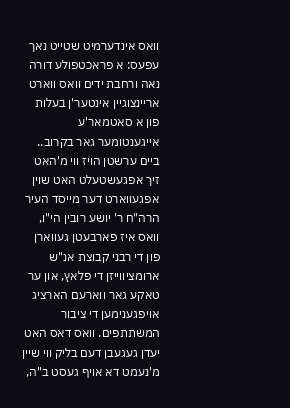וואס אינדערמיט שטייט נאך עפעס: א פראכטפולע דורה נאה ורחבת ידים וואס ווארט אריינצוגיין אינטער'ן בעלות פון א סאטמאר'ע אייגענטומער גאר בקרוב..
ביים ערשטן הויז ווי מ'האט זיך אפגעשטעלט האט שוין אפגעווארט דער מייסד העיר הרה"ח ר' יושע רובין הי"ו, וואס איז פארבעטן געווארן פון די רבני קבוצת אנ"ש ארומציווייזן די פלאץ, און ער טאקע גאר ווארעם הארציג אויפגענימען די ציבור המשתתפים. וואס דאס האט יעדן געגעבן דעם בליק ווי שיין מ'נעמט דא אויף געסט ב"ה,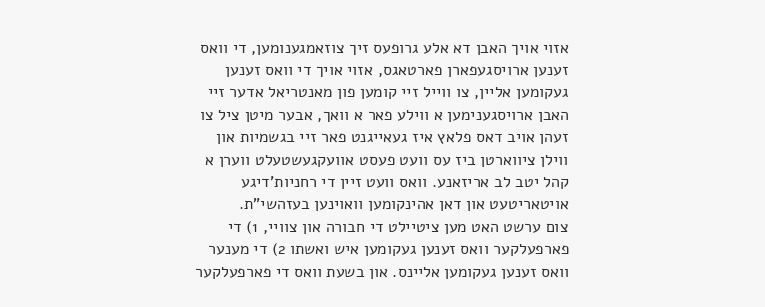אזוי אויך האבן דא אלע גרופעס זיך צוזאמגענומען, די וואס זענען ארויסגעפארן פארטאגס, אזוי אויך די וואס זענען געקומען אליין, צו ווייל זיי קומען פון מאנטריאל אדער זיי האבן ארויסגענימען א ווילע פאר א וואך, אבער מיטן ציל צו זעהן אויב דאס פלאץ איז געאייגנט פאר זיי בגשמיות און ווילן ציווארטן ביז עס וועט פעסט אוועקגעשטעלט ווערן א קהל יטב לב אריזאנע. וואס וועט זיין די רחניות'דיגע אויטאריטעט און דאן אהינקומען וואוינען בעזהשי"ת.
צום ערשט האט מען ציטיילט די חבורה און צוויי, 1) די פארפעלקער וואס זענען געקומען איש ואשתו 2) די מענער וואס זענען געקומען אליינס. און בשעת וואס די פארפעלקער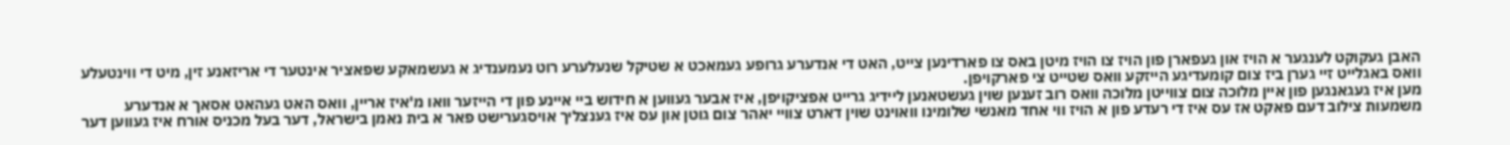האבן געקוקט לענגער א הויז און געפארן פון הויז צו הויז מיטן באס צו פארדינען צייט, האט די אנדערע גרופע געמאכט א שטיקל שנעלערע רוט נעמענדיג א געשמאקע שפאציר אינטער די אריזאנע זין, מיט די ווינטעלע וואס באגלייט זיי גערן ביז צום קומעדיגע הייזקע וואס שטייט צי פארקויפן.
מען איז געגאנגען פון איין מלוכה צום צווייטן מלוכה וואס רוב זענען שוין געשטאנען ליידיג גרייט אפציקויפן, איז אבער געווען א חידוש ביי איינע פון די הייזער וואו מ'איז אריין, וואס האט געהאט אסאך א אנדערע משמעות צילוב דעם פאקט אז עס איז די רעדע פון א הויז ווי אחד מאנשי שלומינו וואוינט שוין דארט צוויי יאהר צום גוטן און עס איז גענצליך אויסגערישט פאר א בית נאמן בישראל, דער בעל מכניס אורח איז געווען דער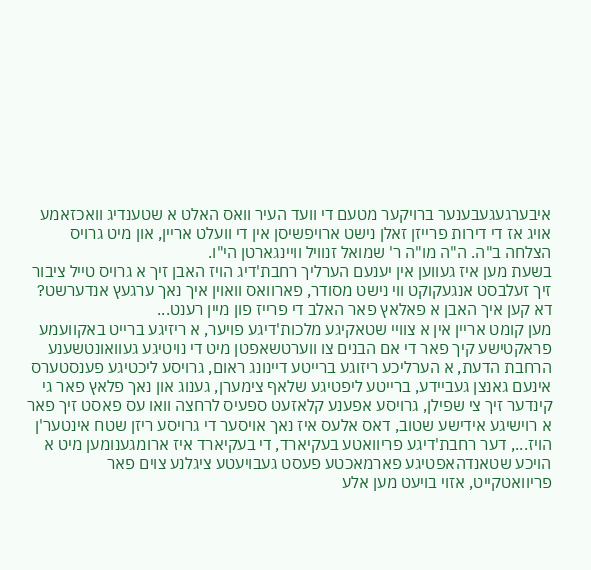איבערגעגעבענער ברויקער מטעם די וועד העיר וואס האלט א שטענדיג וואכזאמע אויג אז די דירות פרייזן זאלן נישט ארויפשיסן אין די וועלט אריין, און מיט גרויס הצלחה ב"ה. ה"ה מו"ה ר' שמואל זנוויל וויינגארטן הי"ו.
בשעת מען איז געווען אין יענעם הערליך רחבת'דיג הויז האבן זיך א גרויס טייל ציבור זיך זעלבסט אנגעקוקט ווי נישט מסודר, פארוואס וואוין איך נאך ערגעץ אנדערשט? דא קען איך האבן א פאלאץ פאר האלב די פרייז פון מיין רענט...
מען קומט אריין אין א צוויי שטאקיגע מלכות'דיגע פויער, א ריזיגע ברייט באקוועמע פראקטישע קיך פאר די אם הבנים צו ווערטשאפטן מיט די נויטיגע געוואונטשענע הרחבת הדעת, א הערליכע ריזוגע ברייטע דיינונג ראום, גרויסע ליכטיגע פענסטערס אינעם גאנצן געביידע, ברייטע ליפטיגע שלאף צימערן, גענוג און נאך פלאץ פאר גי קינדער זיך צי שפילן, גרויסע אפענע קלאזעט ספעיס לרחצה וואו עס פאסט זיך פאר א רוישיגע אידישע שטוב, דאס אלעס איז נאך אויסער די גרויסע ריזן שטח אינטער'ן הויז..., דער רחבת'דיגע פריוואטע בעקיארד, די בעקיארד איז ארומגענומען מיט א הויכע שטאנדהאפטיגע פארמאכטע פעסט געבויעטע ציגלנע צוים פאר פריוואטקייט, אזוי בויעט מען אלע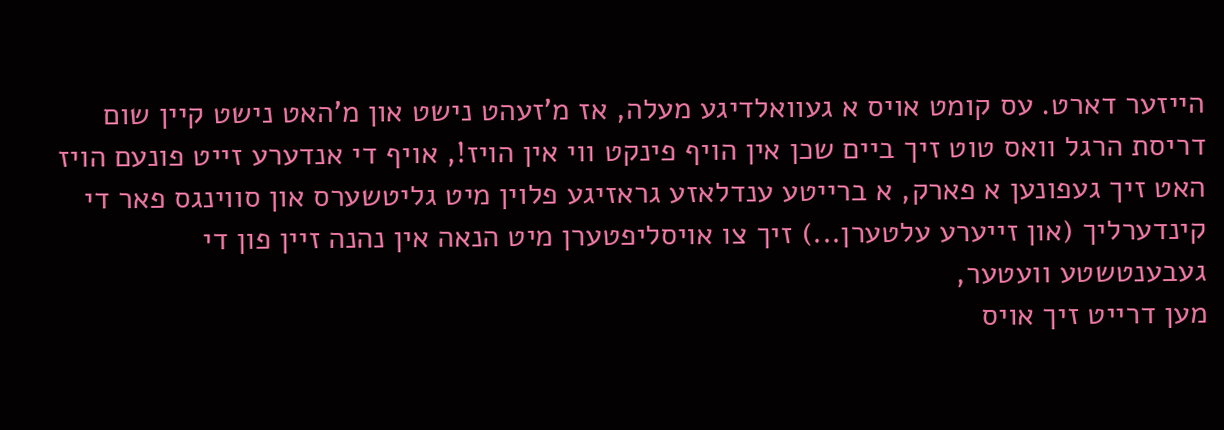הייזער דארט. עס קומט אויס א געוואלדיגע מעלה, אז מ'זעהט נישט און מ'האט נישט קיין שום דריסת הרגל וואס טוט זיך ביים שכן אין הויף פינקט ווי אין הויז!, אויף די אנדערע זייט פונעם הויז האט זיך געפונען א פארק, א ברייטע ענדלאזע גראזיגע פלוין מיט גליטשערס און סווינגס פאר די קינדערליך (און זייערע עלטערן...) זיך צו אויסליפטערן מיט הנאה אין נהנה זיין פון די געבענטשטע וועטער,
מען דרייט זיך אויס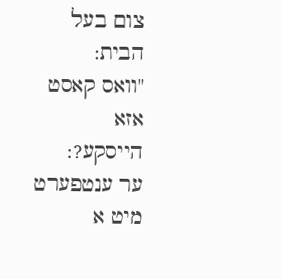צום בעל הבית:
"וואס קאסט אזא הייסקע?:
ער ענטפערט מיט א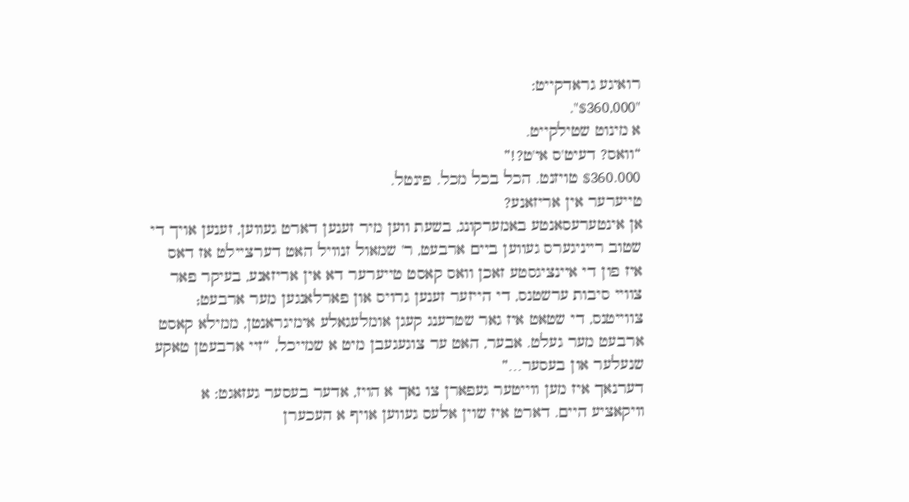רואיגע גראדקייט:
"$360,000".
א מינוט שטילקייט.
“וואס? דעיט'ס אי'ט?!”
$360.000 טויזנט. הכל בכל מכל. פינטל.
טייערער אין אריזאנע?
אן אינטערעסאנטע באמערקונג, בשעת ווען מיר זענען דארט געווען, זענען אויך די שטוב רייניגערס געווען ביים ארבעט, ר' שמאול זנוויל האט דערציילט אז דאס איז פון די איינציגסטע זאכן וואס קאסט טייערער דא אין אריזאנע, בעיקר פאר צוויי סיבות ערשטנס, די הייזער זענען גרויס און פארלאנגען מער ארבעט; צווייטנס, די שטאט איז גאר שטרענג קעגן אומלעגאלע אימיגראנטן, ממילא קאסט ארבעט מער געלט. אבער, האט ער צוגעגעבן מיט א שמייכל, “זיי ארבעטן טאקע שנעלער און בעסער…”
דערנאך איז מען ווייטער געפארן צו נאך א הויז, אדער בעסער געזאגט: א וויקאציע היים. דארט איז שוין אלעס געווען אויף א העכערן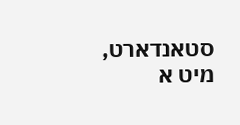סטאנדארט, מיט א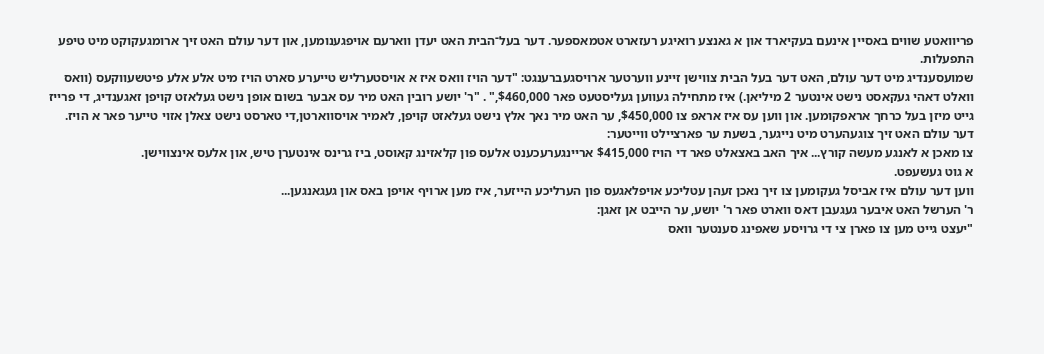פריוואטע שווים באסיין אינעם בעקיארד און א גאנצע רואיגע רעזארט אטמאספער. דער בעל־הבית האט יעדן ווארעם אויפגענומען, און דער עולם האט זיך ארומגעקוקט מיט טיפע התפעלות.
שמועסענדיג מיט דער עולם, האט דער בעל הבית צווישן זיינע ווערטער ארויסגעברענגט: "דער הויז וואס איז א אויסטערליש טייערע סארט הויז מיט אלע אלע פיטשעווקעס (וואס וואלט דאהי געקאסט נישט אינטער 2 מיליאן.) איז מתחילה געווען געליסטעט פאר $460,000," . "ר' יושע רובין האט מיר עס אבער בשום אופן נישט געלאזט קויפן זאגענדיג, די פרייז גייט מיזן בעל כרחך אראפקומען. און ווען עס איז אראפ צו $450,000, ער האט מיר נאך אלץ נישט געלאזט קויפן, לאמיר אויסווארטן,די טארסט נישט צאלן אזוי טייער פאר א הויז.
דער עולם האט זיך צוגעהערט מיט נייגער, בשעת ער פארציילט ווייטער:
צו מאכן א לאנגע מעשה קורץ... איך האב באצאלט פאר די הויז $415,000 אריינגערעכענט אלעס פון קלאזינג קאוסט, ביז גרינס אינטערן טיש, און אלעס אינצווישן.
א גוט געשעפט.
ווען דער עולם איז אביסל געקומען צו זיך נאכן זעהן עטליכע אויפלאגעס פון הערליכע הייזער, איז מען ארויף אויפן באס און געגאנגען...
ר' הערשל האט איבער געגעבן דאס ווארט פאר ר' יושע, ער הייבט אן זאגן:
"יעצט גייט מען צו פארן צי די גרויסע שאפינג סענטער וואס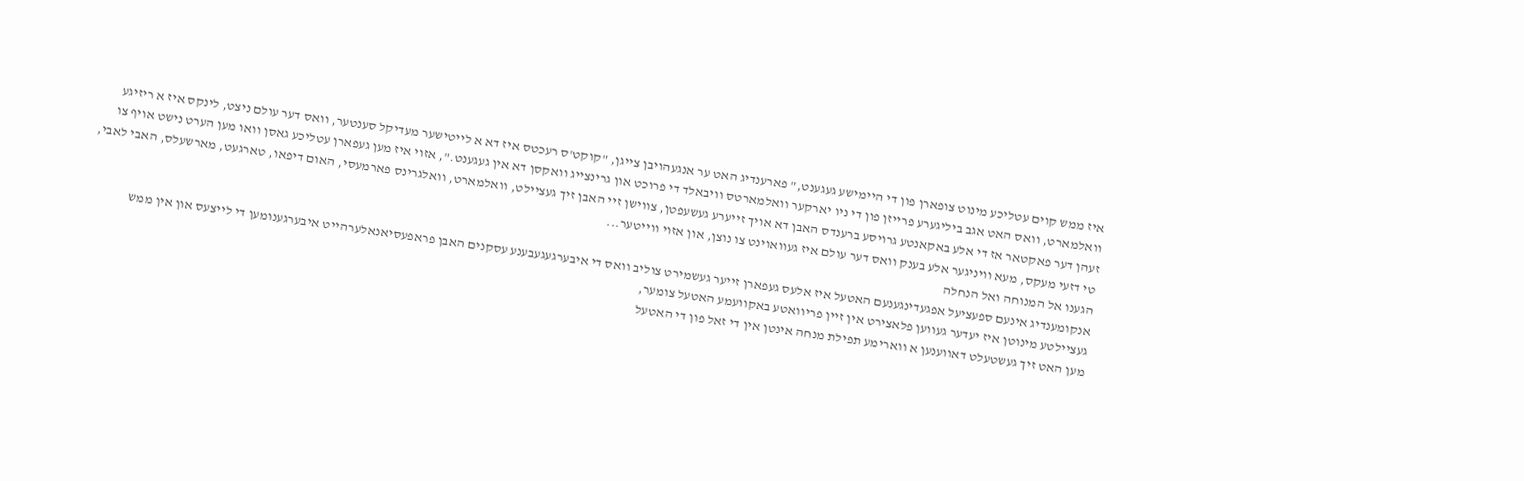איז ממש קוים עטליכע מינוט צופארן פון די היימישע געגענט," פארענדיג האט ער אנגעהויבן צייגן, "קוקט'ס רעכטס איז דא א לייטישער מעדיקל סענטער, וואס דער עולם ניצט, לינקס איז א ריזיגע וואלמארט, וואס האט אגב ביליגערע פרייזן פון די ניו יארקער וואלמארטס וויבאלד די פרוכט און גרינצייג וואקסן דא אין געגענט.", אזוי איז מען געפארן עטליכע גאסן וואו מען הערט נישט אויף צו זעהן דער פאקטאר אז די אלע באקאנטע גרויסע ברענדס האבן דא אויך זייערע געשעפטן, צווישן זיי האבן זיך געציילט, וואלמארט, וואלגרינס פארמעסי, האום דיפאו, טארגעט, מארשעלס, האבי לאבי, טי דזעי מעקס, מעא וויניגער אלע בענק וואס דער עולם איז געוואוינט צו נוצן, און אזוי ווייטער...
הגענו אל המנוחה ואל הנחלה
אנקומענדיג אינעם ספעציעל אפגעדינגענעם האטעל איז אלעס געפארן זייער געשמירט צוליב וואס די איבערגעגעבענע עסקנים האבן פראפעסיאנאלערהייט איבערגענומען די לייצעס און אין ממש געציילטע מינוטן איז יעדער געווען פלאצירט אין זיין פריוואטע באקוועמע האטעל צומער,
מען האט זיך געשטעלט דאווענען א ווארימע תפילת מנחה אינטן אין די זאל פון די האטעל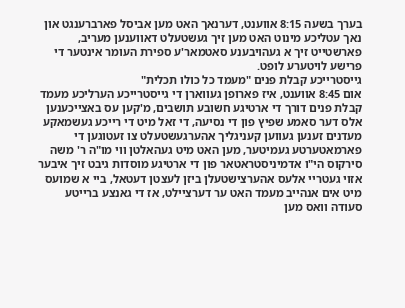בערך בשעה 8:15 אווענט, דערנאך האט מען אביסל פארברענגט און נאך עטליכע מינוט האט מען זיך געשטעלט דאווענען מעריב, פארשטייט זיך א געהויבענע סאטמאר'ע ספירת העומר אינטער די פרישע לויטערע לופט.
גייסטרייכע קבלת פנים "מעמד כל כולו תכלית"
אום 8:45 אווענט, איז פארופן געווארן די גייסטרייכע הערליכע מעמד קבלת פנים דורך די ארטיגע חשובע תושבים, מ'קען עס באצייכענען אלס דער סאמע שפיץ פון די נסיעה, די זאל מיט די רייכע געשמאקע מעדנים זענען געווען קעניגליך אהערגעשטעלט צו זעטוגען די פארמאטערטע געמיטער, מען האט מיט געהאלטן ווי מו"ה ר' משה סירקוס הי"ו אדמיניסטראטאר פון די ארטיגע מוסדות גיבט זיך איבער אזוי געטריי אלעס אהערצישטעלן ביזן לעצטן דעטאל, ביי א שמועס מיט אים אנהייב מעמד האט ער דערציילט, אז די גאנצע ברייטע סעודה וואס מען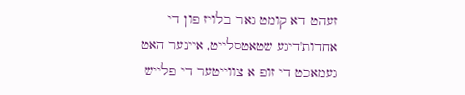זעהט דא קומט גאר בלויז פון די אחדות'דיגע שטאטסלייט, איינער האט געמאכט די זופ א צווייטער די פלייש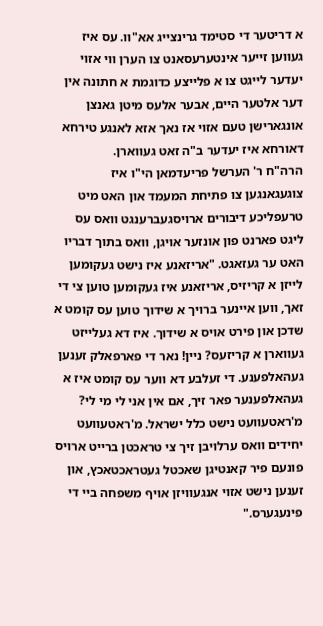א דריטער די סטימד גרינצייג אא"וו. עס איז געווען זייער אינטערעסאנט צו הערן ווי אזוי יעדער לייגט צו א פלייצע כדוגמת א חתונה אין דער אלטער היים, אבער אלעס מיטן גאנצן אונגארישן טעם אזוי אז נאך אזא לאנגע טירחא דאורחא איז יעדער ב"ה זאט געווארן.
הרה"ח ר' הערשל פריעדמאן הי"ו איז צוגעגאנגען צו פתיחת המעמד און האט מיט טרעפליכע דיבורים ארויסגעברענגט וואס עס ליגט פארנט פון אונזער אויגן, וואס בתוך דבריו האט ער געזאגט. "אריזאנע איז נישט געקומען לייזן א קריזיס, אריזאנע איז געקומען טוען צי די זאך, ווען איינער ברויך א שידוך טוען עס קומט א שדכן און פירט אויס א שידוך. איז דא געלייזט געווארן א קריזעס? ניין! נאר די פארפאלק זענען געהאלפענע. די זעלבע דא ווער עס קומט איז א געהאלפענער פאר זיך, אם אין אני לי מי לי? מ'ראטעוועט נישט כלל ישראל. מ'ראטעוועט יחידים וואס ערלויבן זיך צי טראכטן ברייט ארויס פונעם פיר קאנטיגן שאכטל געטראכטאכץ, און זענען נישט אזוי אנגעוויזן אויף משפחה ביי די פינעגערס."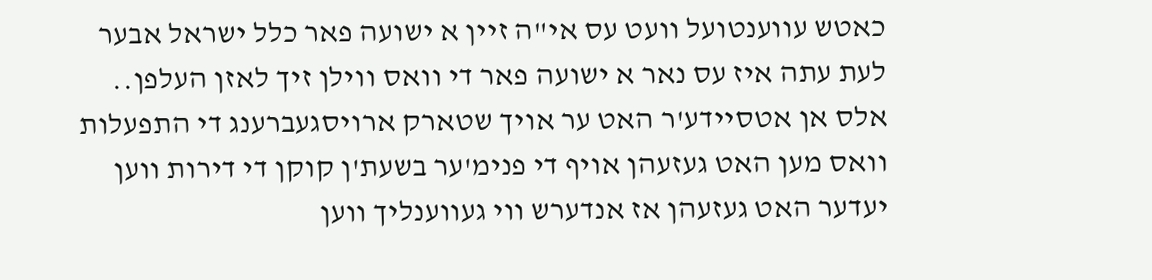כאטש עווענטועל וועט עס אי"ה זיין א ישועה פאר כלל ישראל אבער לעת עתה איז עס נאר א ישועה פאר די וואס ווילן זיך לאזן העלפן..
אלס אן אטסיידע'ר האט ער אויך שטארק ארויסגעברענג די התפעלות וואס מען האט געזעהן אויף די פנימ'ער בשעת'ן קוקן די דירות ווען יעדער האט געזעהן אז אנדערש ווי געווענליך ווען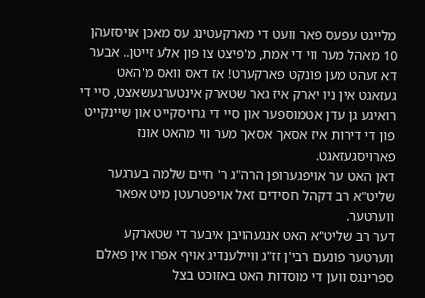מלייגט עפעס פאר וועט די מארקעטינג עס מאכן אויסזעהן 10 מאהל מער ווי די אמת, מ'פיצט צו פון אלע זייטן.. אבער דא זעהט מען פונקט פארקערט! אז דאס וואס מ'האט געזאגט אין ניו יארק איז גאר שטארק אינטערגעשאצט, סיי די רואיגע גן עדן אטמוספער און סיי די גרויסקייט און שיינקייט פון די דירות איז אסאך אסאך מער ווי מהאט אונז פארויסגעזאגט.
דאן האט ער אויפגערופן הרה"ג ר' חיים שלמה בערגער שליט"א רב דקהל חסידים זאל אויפטרעטן מיט אפאר ווערטער.
דער רב שליט"א האט אנגעהויבן איבער די שטארקע ווערטער פונעם רבי'ן זז"ג וויילענדיג אויף אפרו אין פאלם ספרינגס ווען די מוסדות האט באזוכט בצל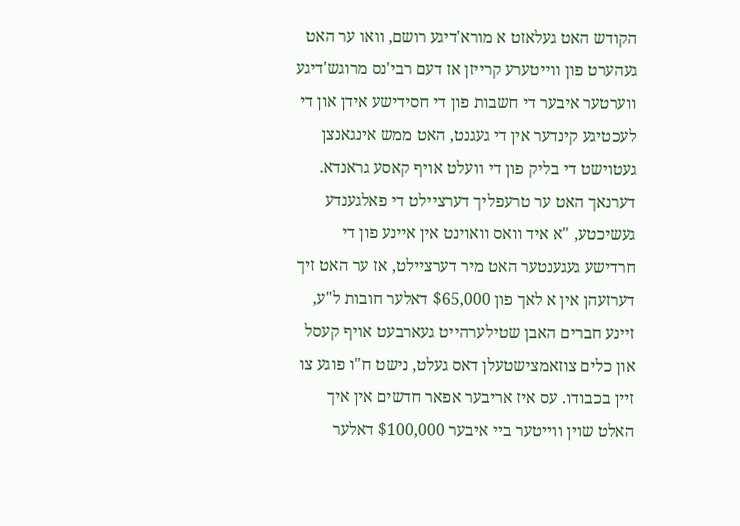הקודש האט געלאזט א מורא'דיגע רושם, וואו ער האט געהערט פון ווייטערע קרייזן אז דעם רבי'נס מרוגש'דיגע ווערטער איבער די חשבות פון די חסידישע אידן און די לעכטיגע קינדער אין די געגנט, האט ממש אינגאנצן געטוישט די בליק פון די וועלט אויף קאסע גראנדא.
דערנאך האט ער טרעפליך דערציילט די פאלגענדע געשיכטע, "א איד וואס וואוינט אין איינע פון די חרדישע געגענטער האט מיר דערציילט, אז ער האט זיך דערזעהן אין א לאך פון $65,000 דאלער חובות ל"ע, זיינע חברים האבן שטילערהייט געארבעט אויף קעסל און כלים צוזאמצישטעלן דאס געלט, נישט ח"ו פוגע צו זיין בכבודו. עס איז אריבער אפאר חדשים אין איך האלט שוין ווייטער ביי איבער $100,000 דאלער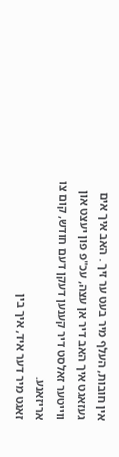אין חובות, העלף מיר בעט ער זיך . האב איך אים געזאגט איך האב דיר אן עצה, עכ"פ פון יעצט און ווייטער זאלסט דיר קענען דעקן דעם חודש, קום צו אריזאנע.
זאגט מיר דער איד, איך בין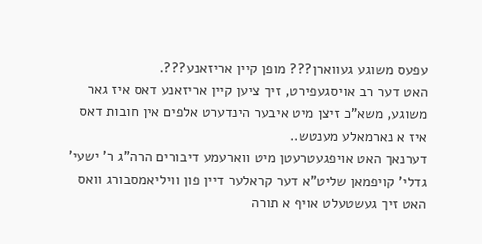עפעס משוגע געווארן??? מופן קיין אריזאנע???.
האט דער רב אויסגעפירט, זיך ציען קיין אריזאנע דאס איז גאר משוגע, משא"כ זיצן מיט איבער הינדערט אלפים אין חובות דאס איז א נארמאלע מענטש..
דערנאך האט אויפגעטרעטן מיט ווארעמע דיבורים הרה"ג ר' ישעי' גדלי' קויפמאן שליט"א דער קראלער דיין פון וויליאמסבורג וואס האט זיך געשטעלט אויף א תורה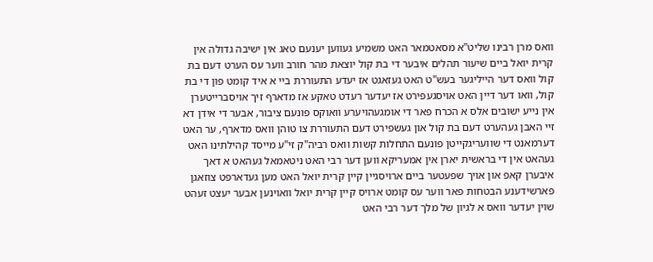וואס מרן רבינו שליט"א מסאטמאר האט משמיע געווען יענעם טאג אין ישיבה גדולה אין קרית יואל ביים שיעור תהלים איבער די בת קול יוצאת מהר חורב ווער עס הערט דעם בת קול וואס דער הייליגער בעש"ט האט געזאגט אז יעדע התעוררת ביי א איד קומט פון די בת קול, וואו דער דיין האט אויסגעפירט אז יעדער רעדט טאקע אז מדארף זיך אויסברייטערן אין נייע ישובים אלס א הכרח פאר די אומגעהויערע וואוקס פונעם ציבור, אבער די אידן דא זיי האבן געהערט דעם בת קול און געשפירט דעם התעוררת צו טוהן וואס מדארף, ער האט דערמאנט די שוועריגקייטן פונעם התחלות קשות וואס רביה"ק זי"ע מייסד קהילתינו האט געהאט אין די בראשית יארן אין אמעריקא ווען דער רבי האט ניטאמאל געהאט א דאך איבערן קאפ און אויך שפעטער ביים ארויסגיין קיין קרית יואל האט מען געדארפט צוזאגן פארשידענע הבטחות פאר ווער עס קומט ארויס קיין קרית יואל וואוינען אבער יעצט זעהט שוין יעדער וואס א לגיון של מלך דער רבי האט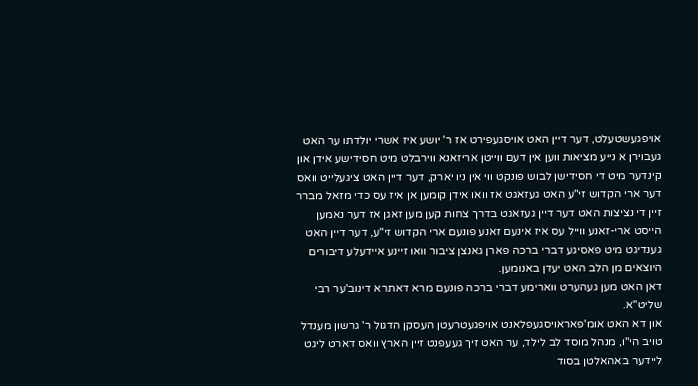אויפגעשטעלט, דער דיין האט אויסגעפירט אז ר' יושע איז אשרי יולדתו ער האט געבוירן א נייע מציאות ווען אין דעם ווייטן אריזאנא ווירבלט מיט חסידישע אידן און קינדער מיט די חסידישן לבוש פונקט ווי אין ניו יארק, דער דיין האט ציגעלייט וואס דער ארי הקדוש זי"ע האט געזאגט אז וואו אידן קומען אן איז עס כדי מזאל מברר זיין די נציצות האט דער דיין געזאגט בדרך צחות קען מען זאגן אז דער נאמען הייסט ארי-זאנע ווייל עס איז אינעם זאנע פונעם ארי הקדוש זי"ע, דער דיין האט גענדיגט מיט פאסיגע דברי ברכה פארן גאנצן ציבור וואו זיינע איידעלע דיבורים היוצאים מן הלב האט יעדן באנומען.
דאן האט מען געהערט ווארימע דברי ברכה פונעם מרא דאתרא דינוב'ער רבי שליט"א.
און דא האט אומ'פאראויסגעפלאנט אויפגעטרעטן העסקן הדגול ר' גרשון מענדל טויב הי"ו, מנהל מוסד לב לילד, ער האט זיך געעפנט זיין הארץ וואס דארט ליגט ליידער באהאלטן בסוד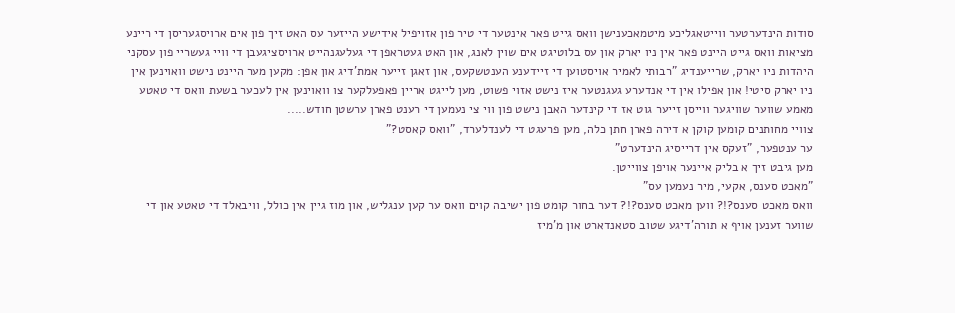סודות הינדערטער ווייטאגליכע מיטמאכענישן וואס גייט פאר אינטער די טיר פון אזויפיל אידישע הייזער עס האט זיך פון אים ארויסגעריסן די ריינע מציאות וואס גייט היינט פאר אין ניו יארק און עס בלוטיגט אים שוין לאנג, און האט געטראפן די געלעגנהייט ארויסציגעבן די וויי געשריי פון עסקני היהדות ניו יארק, שרייענדיג "רבותי לאמיר אויסטוען די זיידענע הענטשקעס, און זאגן זייער אמת'דיג און אפן: מקען מער היינט נישט וואוינען אין ניו יארק סיטי! און אפילו אין די אנדערע געגנטער איז נישט אזוי פשוט, מען לייגט אריין פאפעלקער צו וואוינען אין לעכער בשעת וואס די טאטע מאמע שווער שוויגער ווייסן זייער גוט אז די קינדער האבן נישט פון ווי צי נעמען די רענט פארן ערשטן חודש.....
צוויי מחותנים קומען קוקן א דירה פארן חתן כלה, מען פרעגט די לענדלערד, "וואס קאסט?"
ער ענטפער, "זעקס אין דרייסיג הינדערט"
מען גיבט זיך א בליק איינער אויפן צווייטן.
"מאכט סענס, אקעי, מיר נעמען עס"
וואס מאכט סענס?!? ווען מאכט סענס?!? דער בחור קומט פון ישיבה קוים וואס ער קען ענגליש, און מוז גיין אין כולל, וויבאלד די טאטע און די שווער זענען אויף א תורה'דיגע שטוב סטאנדארט און מ'מיז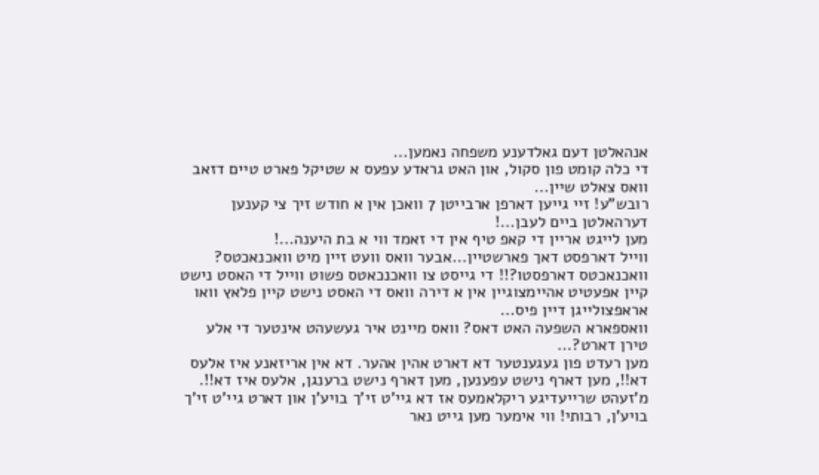אנהאלטן דעם גאלדענע משפחה נאמען...
די כלה קומט פון סקול, און האט גראדע עפעס א שטיקל פארט טיים דזאב וואס צאלט שיין...
רובש"ע! זיי גייען דארפן ארבייטן 7 וואכן אין א חודש זיך צי קענען דערהאלטן ביים לעבן...!
מען לייגט אריין די קאפ טיף אין די זאמד ווי א בת היענה...!
ווייל דארפסט דאך פארשטיין...אבער וואס וועט זיין מיט וואכנאכטס? וואכנאכטס דארפסטו?!! די גייסט צו וואכנכאטס פשוט ווייל די האסט נישט קיין אפעטיט אהיימצוגיין אין א דירה וואס די האסט נישט קיין פלאץ וואו אראפצולייגן דיין פיס...
וואספארא השפעה האט דאס? וואס מיינט איר געשעהט אינטער די אלע טירן דארט?...
מען רעדט פון געגענטער דא דארט אהין אהער. דא אין אריזאנע איז אלעס דא!!, מען דארף נישט עפענען, מען דארף נישט ברענגן, אלעס איז דא!!.
מ'זעהט שרייעדיגע ריקלאמעס אז דא גיי'ט זי'ך בויע'ן און דארט גיי'ט זי'ך בויע'ן, רבותי! ווי אימער מען גייט נאר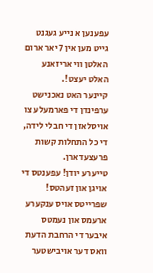עפענען א נייע געגנט גייט מען אין 7 יאר ארום האלטן ווי אריזאנע האלט יעצט!.
קיינער האט נאכנישט ערפינדן די פארמעלע צו אויסלאזן די חבלי לידה, די כל התחלות קשות פרעצעדארן.
טייערע יודן! עפענטס די אויגן און זעהטס! שפרייטס אויס ענקערע ארעמס און נעמטס איבער די הרחבת הדעת וואס דער אויבישטער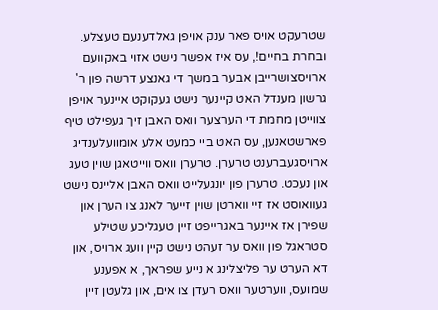שטרעקט אויס פאר ענק אויפן גאלדענעם טעצלע. ובחרת בחיים!, עס איז אפשר נישט אזוי באקוועם ארויסצושרייבן אבער במשך די גאנצע דרשה פון ר' גרשון מענדל האט קיינער נישט געקוקט איינער אויפן צווייטן מחמת די הערצער וואס האבן זיך געפילט טיף פארשטאנען, עס האט ביי כמעט אלע אומוועלענדיג ארויסגעברענט טרערן. טרערן וואס ווייטאגן שוין טעג און נעכט. טרערן פון יונגעלייט וואס האבן אליינס נישט געוואוסט אז זיי ווארטן שוין זייער לאנג צו הערן און שפירן אז איינער באגרייפט זיין טעגליכע שטילע סטראגל פון וואס ער זעהט נישט קיין וועג ארויס, און דא הערט ער פליצלינג א נייע שפראך, א אפענע שמועס, ווערטער וואס רעדן צו אים, און גלעטן זיין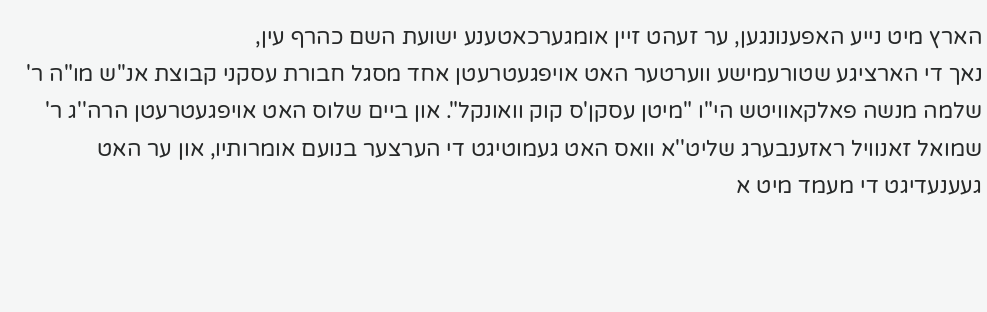הארץ מיט נייע האפענונגען, ער זעהט זיין אומגערכאטענע ישועת השם כהרף עין,
נאך די הארציגע שטורעמישע ווערטער האט אויפגעטרעטן אחד מסגל חבורת עסקני קבוצת אנ''ש מו"ה ר' שלמה מנשה פאלקאוויטש הי"ו "מיטן עסקן'ס קוק וואונקל". און ביים שלוס האט אויפגעטרעטן הרה''ג ר' שמואל זאנוויל ראזענבערג שליט''א וואס האט געמוטיגט די הערצער בנועם אומרותיו, און ער האט געענעדיגט די מעמד מיט א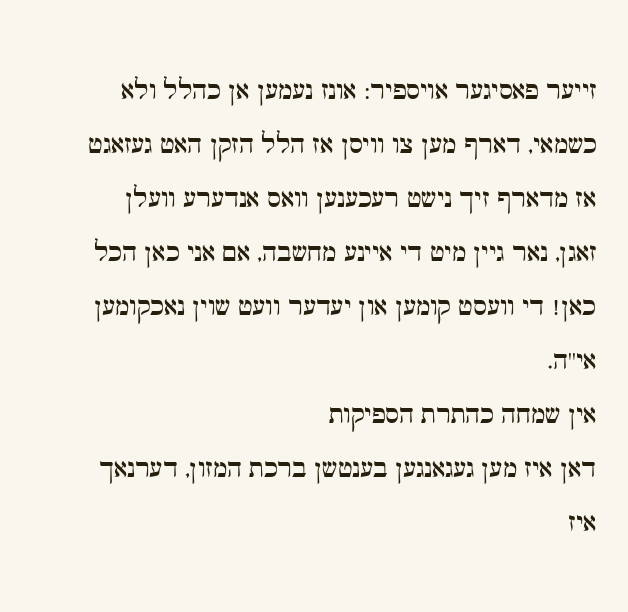זייער פאסיגער אויספיר: אונז נעמען אן כהלל ולא כשמאי, דארף מען צו וויסן אז הלל הזקן האט געזאגט אז מדארף זיך נישט רעכענען וואס אנדערע וועלן זאגן, נאר גיין מיט די איינע מחשבה, אם אני כאן הכל כאן! די וועסט קומען און יעדער וועט שוין נאכקומען אי''ה.
אין שמחה כהתרת הספיקות
דאן איז מען געגאנגען בענטשן ברכת המזון, דערנאך איז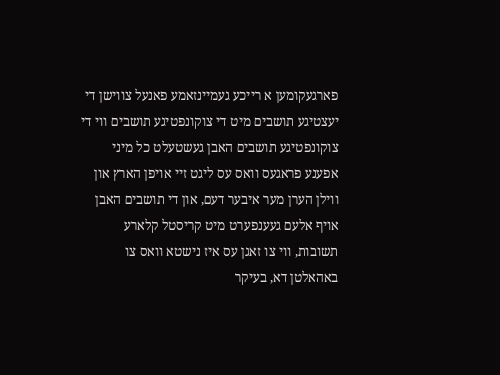פארגעקומען א רייכע געמיינזאמע פאנעל צווישן די יעצטיגע תושבים מיט די צוקונפטיגע תושבים ווי די צוקונפטיגע תושבים האבן געשטעלט כל מיני אפענע פראגעס וואס עס ליגט זיי אויפן הארץ און ווילן הערן מער איבער דעם, און די תושבים האבן אויף אלעם געענפערט מיט קריסטל קלארע תשובות, ווי צו זאגן עס איז נישטא וואס צו באהאלטן דא, בעיקר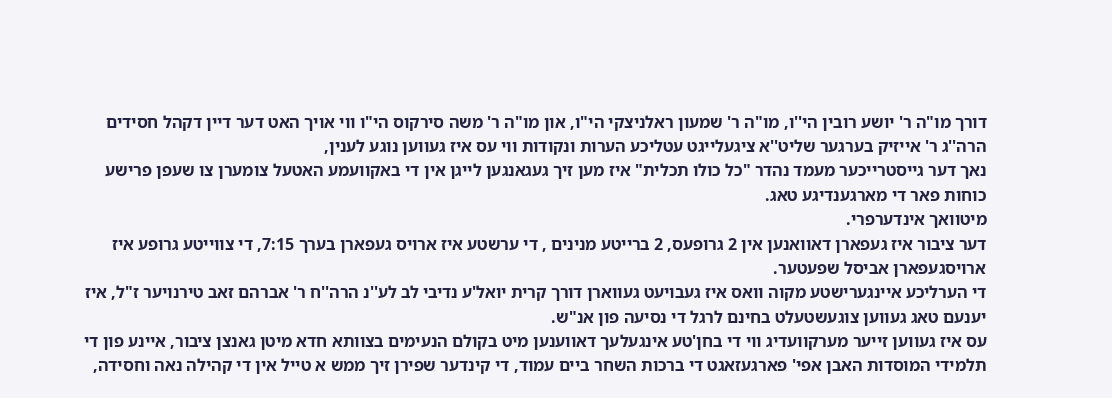דורך מו"ה ר' יושע רובין הי''ו, מו"ה ר' שמעון ראלניצקי הי"ו, און מו"ה ר' משה סירקוס הי"ו ווי אויך האט דער דיין דקהל חסידים הרה''ג ר' אייזיק בערגער שליט''א ציגעלייגט עטליכע הערות ונקודות ווי עס איז געווען נוגע לענין,
נאך דער גייסטרייכער מעמד נהדר "כל כולו תכלית" איז מען זיך געגאנגען לייגן אין די באקוועמע האטעל צומערן צו שעפן פרישע כוחות פאר די מארגענדיגע טאג.
מיטוואך אינדערפרי.
דער ציבור איז געפארן דאוואנען אין 2 גרופעס, 2 ברייטע מנינים , די ערשטע איז ארויס געפארן בערך 7:15, די צווייטע גרופע איז ארויסגעפארן אביסל שפעטער.
די הערליכע איינגערישטע מקוה וואס איז געבויעט געווארן דורך קרית יואל'ע נדיבי לב לע''נ הרה''ח ר' אברהם זאב טירנויער ז"ל, איז יענעם טאג געווען צוגעשטעלט בחינם לרגל די נסיעה פון אנ"ש.
עס איז געווען זייער מערקוועדיג ווי די בחן'טע אינגעלעך דאווענען מיט בקולם הנעימים בצוותא חדא מיטן גאנצן ציבור, איינע פון די תלמידי המוסדות האבן אפי' פארגעזאגט די ברכות השחר ביים עמוד, די קינדער שפירן זיך ממש א טייל אין די קהילה נאה וחסידה,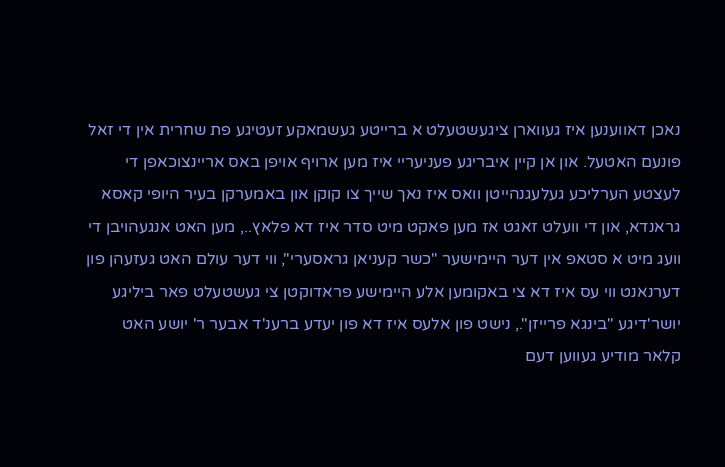נאכן דאווענען איז געווארן ציגעשטעלט א ברייטע געשמאקע זעטיגע פת שחרית אין די זאל פונעם האטעל. און אן קיין איבריגע פעניעריי איז מען ארויף אויפן באס אריינצוכאפן די לעצטע הערליכע געלעגנהייטן וואס איז נאך שייך צו קוקן און באמערקן בעיר היופי קאסא גראנדא, און די וועלט זאגט אז מען פאקט מיט סדר איז דא פלאץ.., מען האט אנגעהויבן די וועג מיט א סטאפ אין דער היימישער "כשר קעניאן גראסערי", ווי דער עולם האט געזעהן פון דערנאנט ווי עס איז דא צי באקומען אלע היימישע פראדוקטן צי געשטעלט פאר ביליגע יושר'דיגע "בינגא פרייזן"., נישט פון אלעס איז דא פון יעדע ברענ'ד אבער ר' יושע האט קלאר מודיע געווען דעם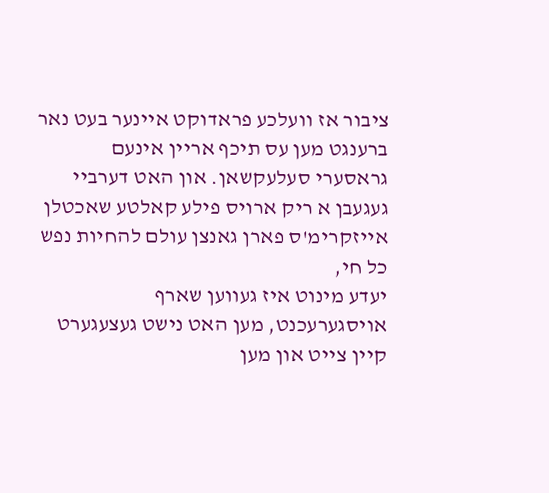ציבור אז וועלכע פראדוקט איינער בעט נאר ברענגט מען עס תיכף אריין אינעם גראסערי סעלעקשאן. און האט דערביי געגעבן א ריק ארויס פילע קאלטע שאכטלן אייזקרימ'ס פארן גאנצן עולם להחיות נפש כל חי,
יעדע מינוט איז געווען שארף אויסגערעכנט, מען האט נישט געצעגערט קיין צייט און מען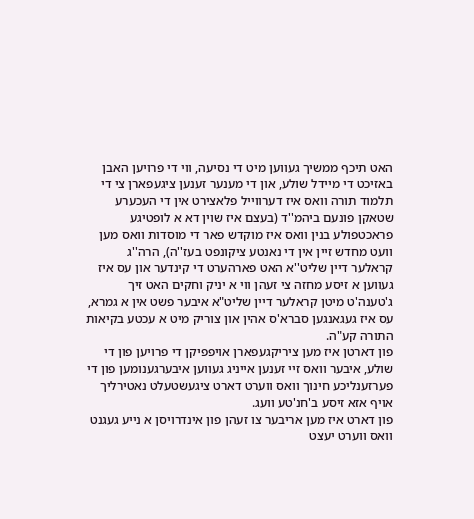האט תיכף ממשיך געווען מיט די נסיעה, ווי די פרויען האבן באזיכט די מיידל שולע, און די מענער זענען ציגעפארן צי די תלמוד תורה וואס איז דערווייל פלאצירט אין די העכערע שטאקן פונעם ביהמ''ד (בעצם איז שוין דא א לופטיגע פראכטפולע בנין וואס איז מוקדש פאר די מוסדות וואס מען וועט מחדש זיין אין די נאנטע ציקונפט בעז''ה), הרה''ג קראלער דיין שליט''א האט פארהערט די קינדער און עס איז געווען א זיסע מחזה צי זעהן ווי א יניק וחקים האט זיך ג'טענה'ט מיטן קראלער דיין שליט"א איבער פשט אין א גמרא, עס איז געגאנגען סברא'ס אהין און צוריק מיט א עכטע בקיאות התורה קע"ה.
פון דארטן איז מען ציריקגעפארן אויפפיקן די פרויען פון די שולע, איבער וואס זיי זענען אייניג געווען איבערגענומען פון די פערזענליכע חינוך וואס ווערט דארט ציגעשטעלט נאטירליך אויף אזא זיסע ב'חנ'טע וועג.
פון דארט איז מען אריבער צו זעהן פון אינדרויסן א נייע געגנט וואס ווערט יעצט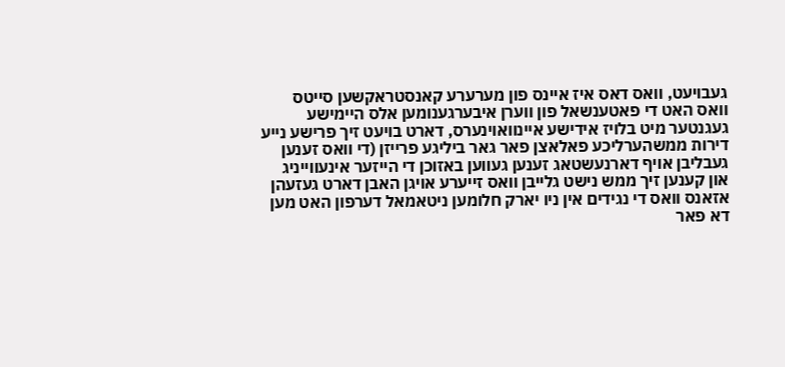געבויעט, וואס דאס איז איינס פון מערערע קאנסטראקשען סייטס וואס האט די פאטענשאל פון ווערן איבערגענומען אלס היימישע געגנטער מיט בלויז אידישע איינוואוינערס, דארט בויעט זיך פרישע נייע דירות ממשהערליכע פאלאצן פאר גאר ביליגע פרייזן (די וואס זענען געבליבן אויף דארנעשטאג זענען געווען באזוכן די הייזער אינעווייניג און קענען זיך ממש נישט גלייבן וואס זייערע אויגן האבן דארט געזעהן אזאנס וואס די נגידים אין ניו יארק חלומען ניטאמאל דערפון האט מען דא פאר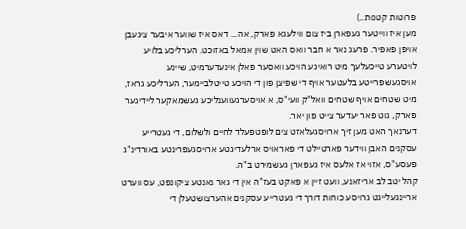פרוטות קטנות..)
מען איז ווייטער געפארן ביז צום ווילעגא פארק, אה... דאס איז שווער איבער ציגעבן אויפן פאפיר. פרעג נאר א חבר וואס האט שוין אמאל באזוכט. הערליכע בלויע לויטערע טייכעלעך מיט רואיגע הויכע וואסער פאלן אינעדערמיט, שיינע אויסגעשפרייטע בלעטער אויף די שפיצן פון די הויכע טייטלביימער, הערליכע גראז, מיט שטחים אויף שטחים וואל"ק וועי"ס, א אויסערגעווענליכע געשמאקער ליידיגער פארק, גוט פאר יעדער צייט פון יאר.
דערנאך האט מען זיך ארויסגעלאזט צים לופטפעלד לחיים ולשלום, די געטרייע עסקנים האבן ווידער פארטיילט די פאראויס ארלעדיגטע ארויסגעפרינטע באורדינ"ג פעסע"ס, אזוי אז אלעס איז געפארן געשמירט ב"ה.
קהל יטב לב אריזאנע, וועט זיין א פאקט בעז"ה אין די גאר נאנטע ציקונפט, עס ווערט אריינגעלייגט גרויסע כוחות דורך די געטרייע עסקנים אהערצושטעלן די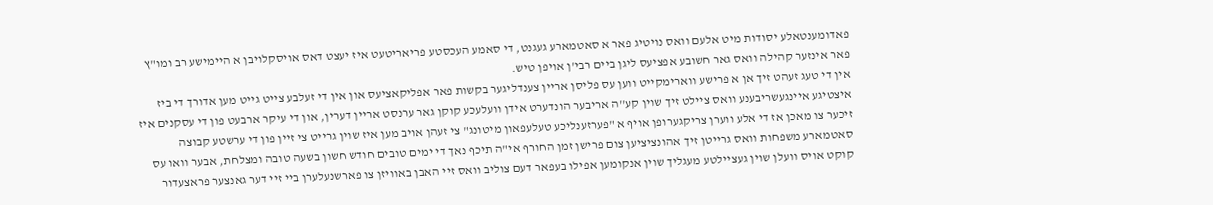פאדומענטאלע יסודות מיט אלעם וואס נויטיג פאר א סאטמארע געגנט, די סאמע העכסטע פריאריטעט איז יעצט דאס אויסקלויבן א היימישע רב ומו"ץ פאר אינזער קהילה וואס גאר חשובע אפציעס ליגן ביים רבי'ן אויפן טיש.
אין די טעג זעהט זיך אן א פרישע ווארימקייט ווען עס פליסן אריין צענדליגער בקשות פאר אפליקאציעס און אין די זעלבע צייט גייט מען אדורך די ביז איצטיגע איינגעשריבענע וואס ציילט זיך שוין קע''ה אריבער הונדערט אידן וועלעכע קוקן גאר ערנסט אריין דערין, און די עיקר ארבעט פון די עסקנים איז זיכער צו מאכן אז די אלע ווערן צריקגערופן אויף א "פערזענליכע טעלעפאון מיטונג" צי זעהן אויב מען איז שוין גרייט צי זיין פון די ערשטע קבוצה סאטמארע משפחות וואס גרייטן זיך אהונציציען צום פרישן זמן החורף אי"ה תיכף נאך די ימים טובים חודש חשון בשעה טובה ומצלחת, אבער וואו עס קוקט אויס וועלן שוין געציילטע מעגליך שוין אנקומען אפילו בעפאר דעם צוליב וואס זיי האבן באוויזן צו פארשנעלערן ביי זיי דער גאנצער פראצעדור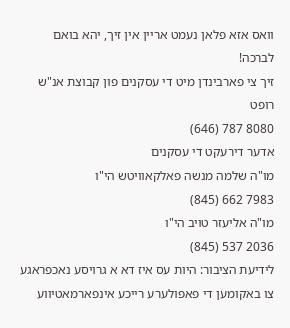וואס אזא פלאן נעמט אריין אין זיך, יהא בואם לברכה!
זיך צי פארבינדן מיט די עסקנים פון קבוצת אנ"ש רופט
8080 787 (646)
אדער דירעקט די עסקנים
מו"ה שלמה מנשה פאלקאוויטש הי"ו
7983 662 (845)
מו"ה אליעזר טויב הי"ו
2036 537 (845)
לידיעת הציבור: היות עס איז דא א גרויסע נאכפראגע צו באקומען די פאפולערע רייכע אינפארמאטיווע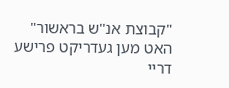"קבוצת אנ''ש בראשור" האט מען געדריקט פרישע דריי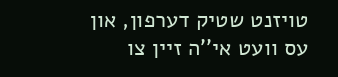טויזנט שטיק דערפון, און עס וועט אי''ה זיין צו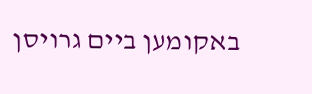באקומען ביים גרויסן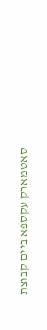סאטמארק עקספא ביים קבוצת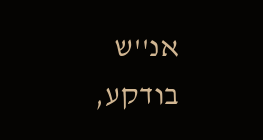אנ''ש בודקע,